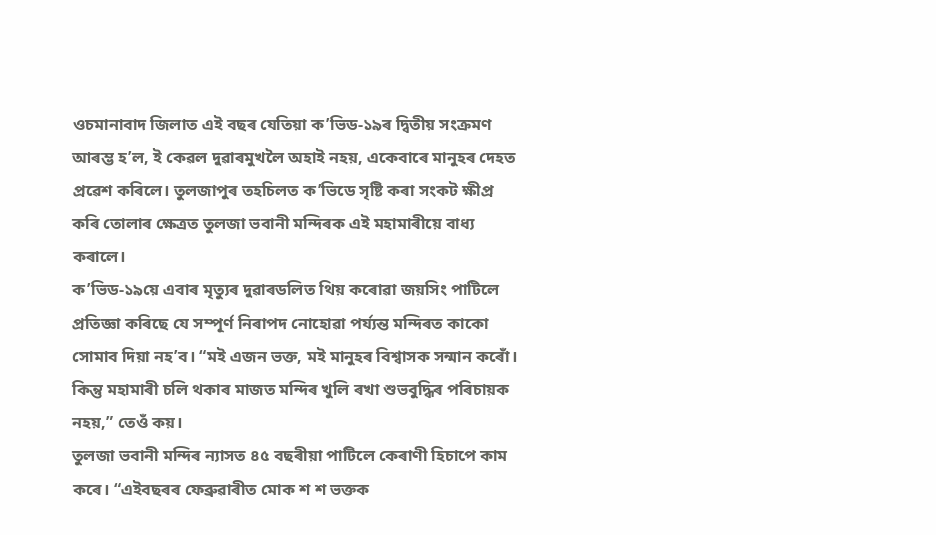ওচমানাবাদ জিলাত এই বছৰ যেতিয়া ক’ভিড-১৯ৰ দ্বিতীয় সংক্ৰমণ আৰম্ভ হ’ল, ই কেৱল দুৱাৰমুখলৈ অহাই নহয়, একেবাৰে মানুহৰ দেহত প্ৰৱেশ কৰিলে। তুলজাপুৰ তহচিলত ক’ভিডে সৃষ্টি কৰা সংকট ক্ষীপ্ৰ কৰি তোলাৰ ক্ষেত্ৰত তুলজা ভবানী মন্দিৰক এই মহামাৰীয়ে বাধ্য কৰালে।
ক’ভিড-১৯য়ে এবাৰ মৃত্যুৰ দুৱাৰডলিত থিয় কৰোৱা জয়সিং পাটিলে প্ৰতিজ্ঞা কৰিছে যে সম্পূৰ্ণ নিৰাপদ নোহোৱা পৰ্য্যন্ত মন্দিৰত কাকো সোমাব দিয়া নহ’ব। “মই এজন ভক্ত, মই মানুহৰ বিশ্বাসক সন্মান কৰোঁ। কিন্তু মহামাৰী চলি থকাৰ মাজত মন্দিৰ খুলি ৰখা শুভবুদ্ধিৰ পৰিচায়ক নহয়,” তেওঁ কয়।
তুলজা ভবানী মন্দিৰ ন্যাসত ৪৫ বছৰীয়া পাটিলে কেৰাণী হিচাপে কাম কৰে। “এইবছৰৰ ফেব্ৰুৱাৰীত মোক শ শ ভক্তক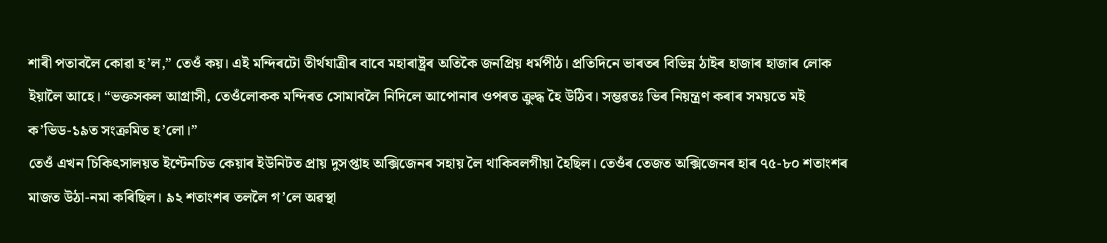শাৰী পতাবলৈ কোৱা হ’ল,” তেওঁ কয়। এই মন্দিৰটো তীৰ্থযাত্ৰীৰ বাবে মহাৰাষ্ট্ৰৰ অতিকৈ জনপ্ৰিয় ধৰ্মপীঠ। প্ৰতিদিনে ভাৰতৰ বিভিন্ন ঠাইৰ হাজাৰ হাজাৰ লোক ইয়ালৈ আহে। “ভক্তসকল আগ্ৰাসী, তেওঁলোকক মন্দিৰত সোমাবলৈ নিদিলে আপোনাৰ ওপৰত ক্ৰুদ্ধ হৈ উঠিব। সম্ভৱতঃ ভিৰ নিয়ন্ত্ৰণ কৰাৰ সময়তে মই ক’ভিড-১৯ত সংক্ৰমিত হ’লো।”
তেওঁ এখন চিকিৎসালয়ত ইণ্টেনচিভ কেয়াৰ ইউনিটত প্ৰায় দুসপ্তাহ অক্সিজেনৰ সহায় লৈ থাকিবলগীয়া হৈছিল। তেওঁৰ তেজত অক্সিজেনৰ হাৰ ৭৫-৮০ শতাংশৰ মাজত উঠা-নমা কৰিছিল। ৯২ শতাংশৰ তললৈ গ’লে অৱস্থা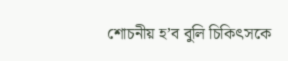শোচনীয় হ’ব বুলি চিকিৎসকে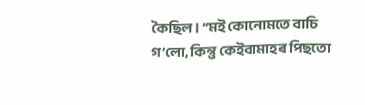কৈছিল। “মই কোনোমতে বাচি গ’লো, কিন্তু কেইবামাহৰ পিছতো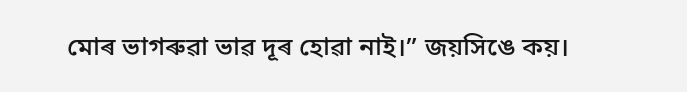মোৰ ভাগৰুৱা ভাৱ দূৰ হোৱা নাই।” জয়সিঙে কয়।